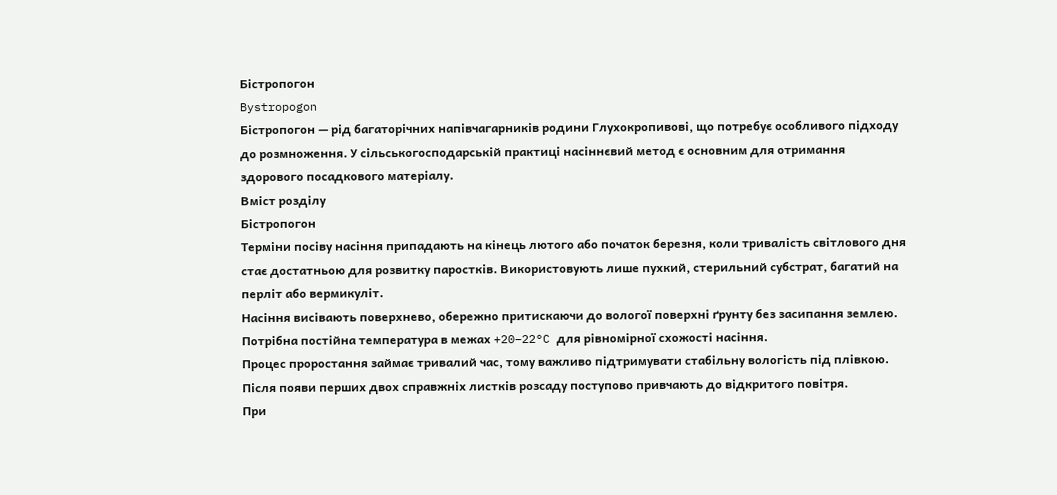Бістропогон
Bystropogon
Бістропогон — рід багаторічних напівчагарників родини Глухокропивові, що потребує особливого підходу до розмноження. У сільськогосподарській практиці насіннєвий метод є основним для отримання здорового посадкового матеріалу.
Вміст розділу
Бістропогон
Терміни посіву насіння припадають на кінець лютого або початок березня, коли тривалість світлового дня стає достатньою для розвитку паростків. Використовують лише пухкий, стерильний субстрат, багатий на перліт або вермикуліт.
Насіння висівають поверхнево, обережно притискаючи до вологої поверхні ґрунту без засипання землею. Потрібна постійна температура в межах +20–22°C для рівномірної схожості насіння.
Процес проростання займає тривалий час, тому важливо підтримувати стабільну вологість під плівкою. Після появи перших двох справжніх листків розсаду поступово привчають до відкритого повітря.
При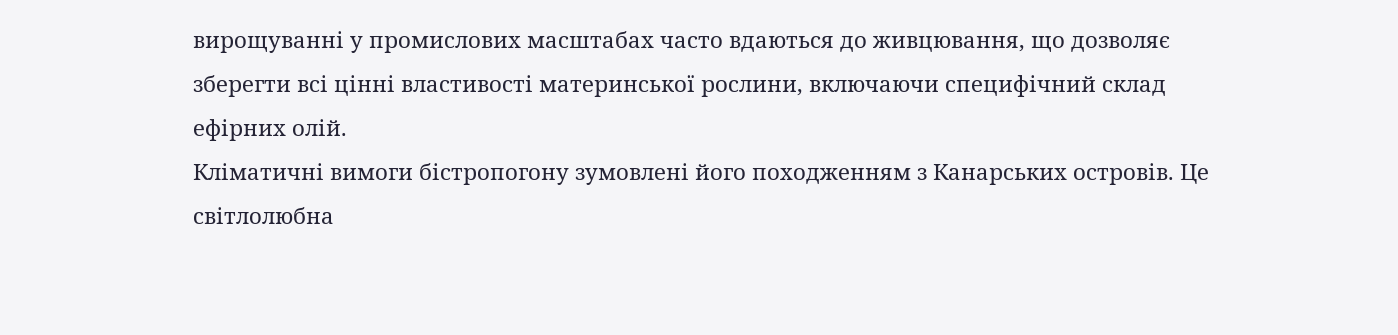вирощуванні у промислових масштабах часто вдаються до живцювання, що дозволяє зберегти всі цінні властивості материнської рослини, включаючи специфічний склад ефірних олій.
Кліматичні вимоги бістропогону зумовлені його походженням з Канарських островів. Це світлолюбна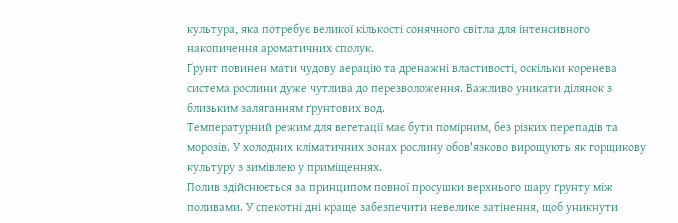культура, яка потребує великої кількості сонячного світла для інтенсивного накопичення ароматичних сполук.
Ґрунт повинен мати чудову аерацію та дренажні властивості, оскільки коренева система рослини дуже чутлива до перезволоження. Важливо уникати ділянок з близьким заляганням ґрунтових вод.
Температурний режим для вегетації має бути помірним, без різких перепадів та морозів. У холодних кліматичних зонах рослину обов'язково вирощують як горщикову культуру з зимівлею у приміщеннях.
Полив здійснюється за принципом повної просушки верхнього шару ґрунту між поливами. У спекотні дні краще забезпечити невелике затінення, щоб уникнути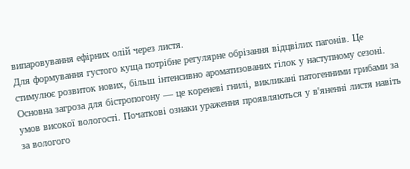випаровування ефірних олій через листя.
Для формування густого куща потрібне регулярне обрізання відцвілих пагонів. Це стимулює розвиток нових, більш інтенсивно ароматизованих гілок у наступному сезоні.
Основна загроза для бістропогону — це кореневі гнилі, викликані патогенними грибами за умов високої вологості. Початкові ознаки ураження проявляються у в'яненні листя навіть за вологого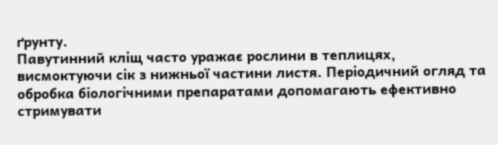ґрунту.
Павутинний кліщ часто уражає рослини в теплицях, висмоктуючи сік з нижньої частини листя. Періодичний огляд та обробка біологічними препаратами допомагають ефективно стримувати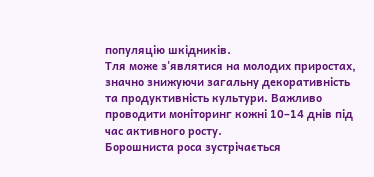популяцію шкідників.
Тля може з'являтися на молодих приростах, значно знижуючи загальну декоративність та продуктивність культури. Важливо проводити моніторинг кожні 10–14 днів під час активного росту.
Борошниста роса зустрічається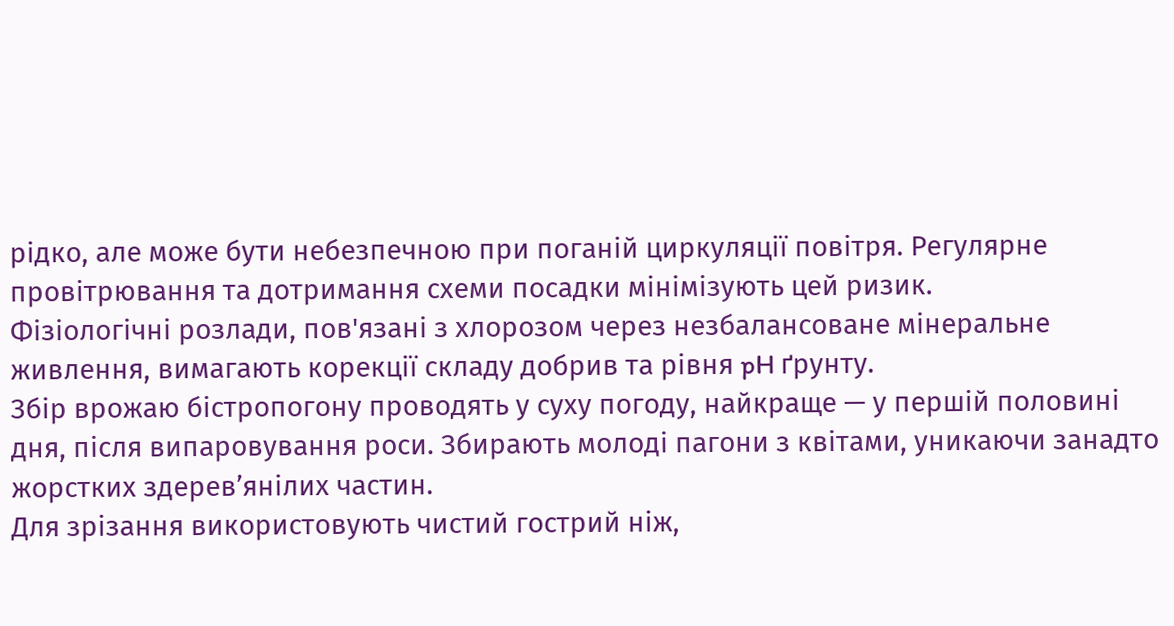рідко, але може бути небезпечною при поганій циркуляції повітря. Регулярне провітрювання та дотримання схеми посадки мінімізують цей ризик.
Фізіологічні розлади, пов'язані з хлорозом через незбалансоване мінеральне живлення, вимагають корекції складу добрив та рівня pH ґрунту.
Збір врожаю бістропогону проводять у суху погоду, найкраще — у першій половині дня, після випаровування роси. Збирають молоді пагони з квітами, уникаючи занадто жорстких здерев’янілих частин.
Для зрізання використовують чистий гострий ніж,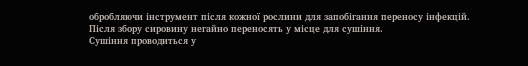обробляючи інструмент після кожної рослини для запобігання переносу інфекцій. Після збору сировину негайно переносять у місце для сушіння.
Сушіння проводиться у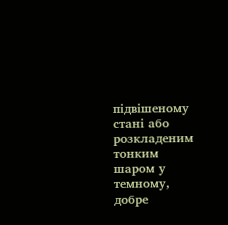підвішеному стані або розкладеним тонким шаром у темному, добре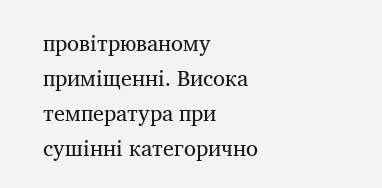провітрюваному приміщенні. Висока температура при сушінні категорично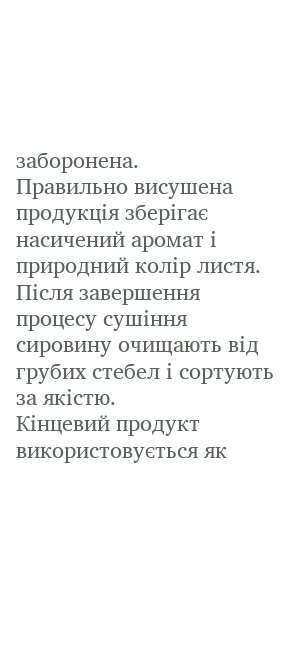заборонена.
Правильно висушена продукція зберігає насичений аромат і природний колір листя. Після завершення процесу сушіння сировину очищають від грубих стебел і сортують за якістю.
Кінцевий продукт використовується як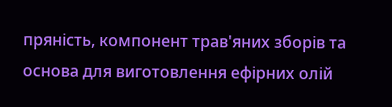пряність, компонент трав'яних зборів та основа для виготовлення ефірних олій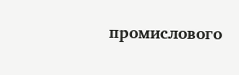промислового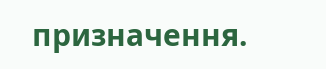призначення.